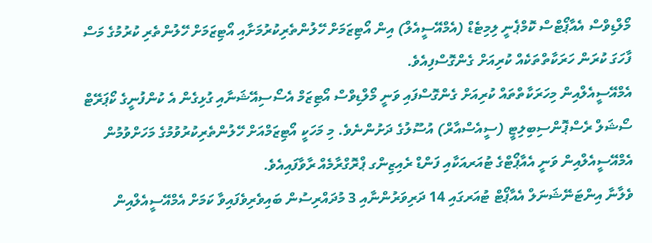މޯލްޑިވްސް އެއާޕޯޓްސް ކޮމްޕެނީ ލިމިޓެޑް (އެމްއޭސީއެލް) އިން އޯޓިޒަމަށް ހޭލުންތެރިކުރުމަށާއި އޯޓިޒަމަށް ހޭލުންތެރި ކުރުމުގެ މަސް ފާހަގަ ކުރަން ހަރަކާތްތަކެއް ކުރިއަށް ގެންގޮސްފިއެވެ.
އެމްއޭސީއެލްއިން މިހަރަކާތްތައް ކުރިއަށް ގެންގޮސްފައި ވަނީ މޯލްޑިވްސް އޯޓިޒަމް އެސޯސިއޭޝަނާއި ގުޅިގެން އެ ކުންފުނީގެ ކޯޕަރޭޓް ސޯޝަލް ރެސްޕޮންސިބިލިޓީ (ސީއެސްއާރް) އުސޫލުގެ ދަށުންނެވެ. މި މަހަކީ އޯޓިޒަމްއަށް ހޭލުންތެރިކުރުވުމުގެ މަހަށްވުމުން އެމްއޭސީއެލްއިން ވަނީ އެއާޕޯޓްގެ ޓުއަރއަކާއި ފަންޑް ރެއިޒިންގ ޕްރޮގްރާމެއް ރާވާފައިއެވެ.
ވެލާނާ އިންޓަނޭޝަނަލް އެއާޕޯޓް ޓުއަރގައި 14 ދަރިވަރުންނާއި 3 މުދައްރިސުން ބައިވެރިވެފައިވާ ކަމަށް އެމްއޭސީއެލްއިން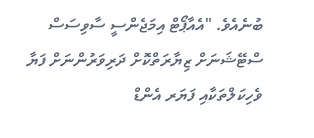ބުނެއެވެ. "އެއާޕޯޓް އިމަޖެންސީ ސާވިސަސް ސްޓޭޝަނަށް ޒިޔާރަތްކޮށް ދަރިވަރުންނަށް ފަޔާ ވެހިކަލްތަކާއި ފަޔަރ އެންޑް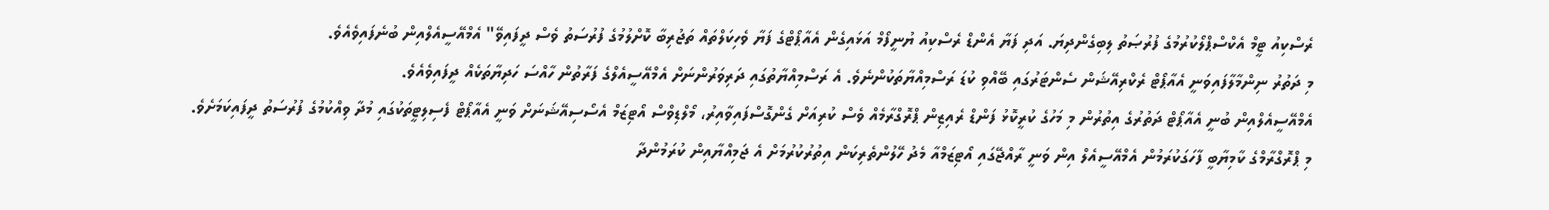ރެސްކިއު ޓީމް އެކްސްޕްލޯކުރުމުގެ ފުރުޞަތު ލިބިގެންދިޔަ. އަދި ފަޔާ އެންޑް ރެސްކިއު ޔުނީފޯމް އަޅައިގެން އެއާޕޯޓްގެ ފަޔާ ވެހިކަލްތައް ތަޖުރިބާ ކޮށްލުމުގެ ފުރުސަތު ވެސް ދީފައިވޭ" އެމްއޭސީއެލްއިން ބުނެފައިވެއެވެ.
މި ދަތުރު ނިންމާލާފައިވަނީ އެއާޕޯޓް ރެކްރިއޭޝަން ސެންޓަރުގައި ބޭއްވި ކުޑަ ރަސްމިއްޔާތަކުންނެވެ. އެ ރަސްމިއްޔާތުގައި ދަރިވަރުންނަށް އެމްއޭސީއެލްގެ ފަރާތުން ހާއްސަ ހަދިޔާތަކެއް ދީފައިވެއެވެ.
އެމްއޭސީއެލްއިން ބުނީ އެއާޕޯޓް ދަތުރުގެ އިތުރުން މި މަހުގެ ކުރީކޮޅު ފަންޑް ރެއިޒިން ޕްރޮގްރާމެއް ވެސް ކުރިއަށް ގެންގޮސްފައިވާއިރު، މޯލްޑިވްސް އޯޓިޒަމް އެސޯސިއޭޝަނަށް ވަނީ އެއާޕޯޓް ފެސިލިޓީތަކުގައި މުދާ ވިއްކުމުގެ ފުރުސަތު ދީފައިކަމަށެވެ.
މި ޕްރޮގްރާމްގެ ކާމިޔާބީ ފާހަގަކުރަމުން އެމްއޭސީއެލް އިން ވަނީ ރާއްޖޭގައި އޯޓިޒަމްއާ މެދު ހޭލުންތެރިކަން އިތުރުކުރުމަށް އެ ޖަމިއްޔާއިން ކުރަމުންދާ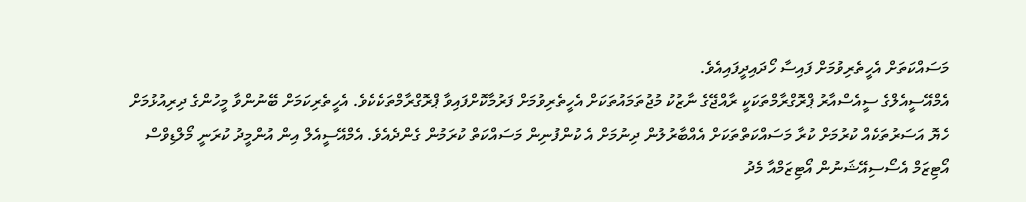މަސައްކަތަށް އެހީތެރިވުމަށް ފައިސާ ހޯދައިދީފައިއެވެ.
އެމްއޭސީއެލްގެ ސީއެސްއާރު ޕްރޮގްރާމްތަކަކީ ރާއްޖޭގެ ނާޒުކު މުޖުތަމައުތަކަށް އެހީތެރިވުމަށް ފަރުމާކޮށްފައިވާ ޕްރޮގްރާމްތަކެކެވެ. އެހީތެރިކަމަށް ބޭނުންވާ މީހުންގެ ދިރިއުޅުމަށް ހެޔޮ އަސަރުތަކެއް ކުރުމަށް ކުރާ މަސައްކަތްތަކަށް އެއްބާރުލުން ދިނުމަށް އެ ކުންފުނިން މަސައްކަތް ކުރަމުން ގެންދެއެވެ. އެމްއޭސީއެލް އިން އުންމީދު ކުރަނީ މޯލްޑިވްސް އޯޓިޒަމް އެސޯސިއޭޝަނުން އޯޓިޒަމްއާ މެދު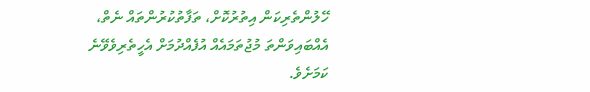ހޭލުންތެރިކަން އިތުރުކޮށް، ތަފާތުކުރުންތައް ނެތް، އެއްބައިވަންތަ މުޖުތަމައެއް އުފެއްދުމަށް އެހީތެރިވެވޭނެ ކަމަށެވެ.